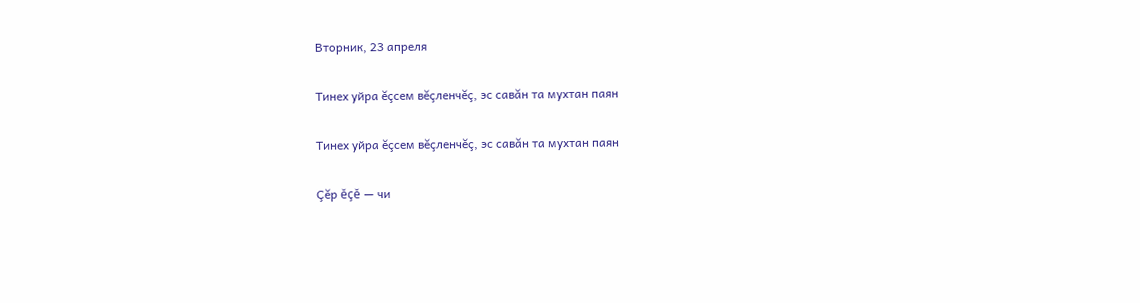Вторник, 23 апреля

Тинех уйра ĕçсем вĕçленчĕç, эс савăн та мухтан паян

Тинех уйра ĕçсем вĕçленчĕç, эс савăн та мухтан паян

Çĕр ĕçĕ — чи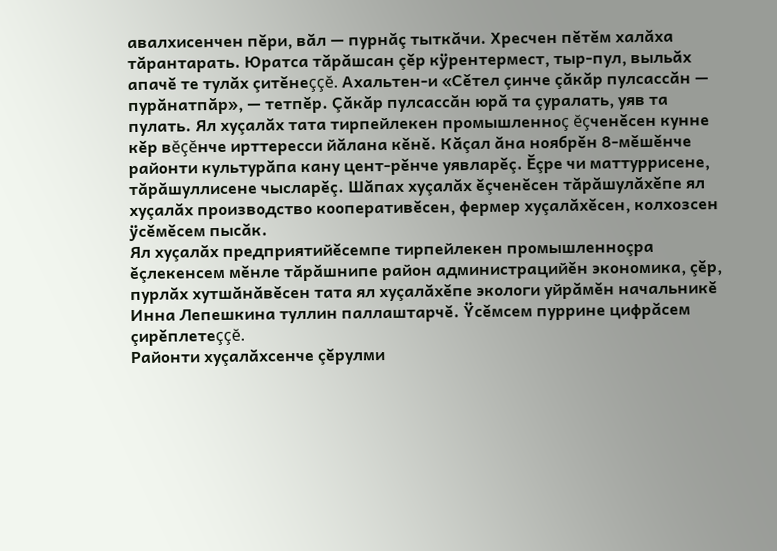авалхисенчен пĕри, вăл — пурнăç тыткăчи. Хресчен пĕтĕм халăха тăрантарать. Юратса тăрăшсан çĕр кÿрентермест, тыр-пул, выльăх апачĕ те тулăх çитĕнеççĕ. Ахальтен-и «Сĕтел çинче çăкăр пулсассăн — пурăнатпăр», — тетпĕр. Çăкăр пулсассăн юрă та çуралать, уяв та пулать. Ял хуçалăх тата тирпейлекен промышленноç ĕçченĕсен кунне кĕр вĕçĕнче ирттересси йăлана кĕнĕ. Кăçал ăна ноябрĕн 8-мĕшĕнче районти культурăпа кану цент-рĕнче уявларĕç. Ĕçре чи маттуррисене, тăрăшуллисене чысларĕç. Шăпах хуçалăх ĕçченĕсен тăрăшулăхĕпе ял хуçалăх производство кооперативĕсен, фермер хуçалăхĕсен, колхозсен ÿсĕмĕсем пысăк.
Ял хуçалăх предприятийĕсемпе тирпейлекен промышленноçра ĕçлекенсем мĕнле тăрăшнипе район администрацийĕн экономика, çĕр, пурлăх хутшăнăвĕсен тата ял хуçалăхĕпе экологи уйрăмĕн начальникĕ Инна Лепешкина туллин паллаштарчĕ. Ÿсĕмсем пуррине цифрăсем çирĕплетеççĕ.
Районти хуçалăхсенче çĕрулми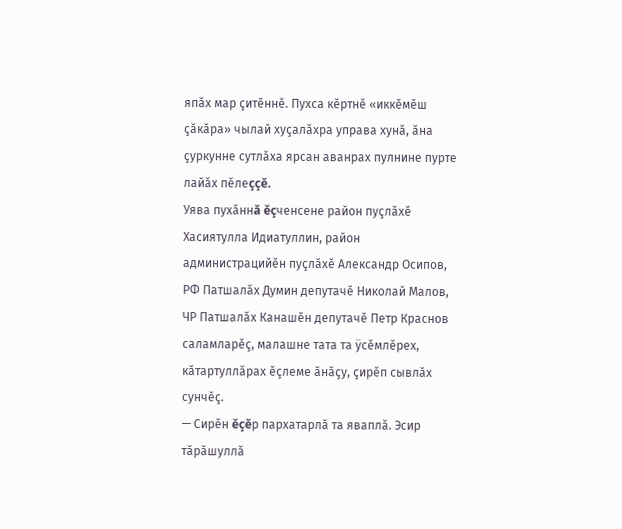япăх мар çитĕннĕ. Пухса кĕртнĕ «иккĕмĕш çăкăра» чылай хуçалăхра управа хунă, ăна çуркунне сутлăха ярсан аванрах пулнине пурте лайăх пĕлеççĕ.
Уява пухăннă ĕçченсене район пуçлăхĕ Хасиятулла Идиатуллин, район администрацийĕн пуçлăхĕ Александр Осипов, РФ Патшалăх Думин депутачĕ Николай Малов, ЧР Патшалăх Канашĕн депутачĕ Петр Краснов саламларĕç, малашне тата та ÿсĕмлĕрех, кăтартуллăрах ĕçлеме ăнăçу, çирĕп сывлăх сунчĕç.
— Сирĕн ĕçĕр пархатарлă та яваплă. Эсир тăрăшуллă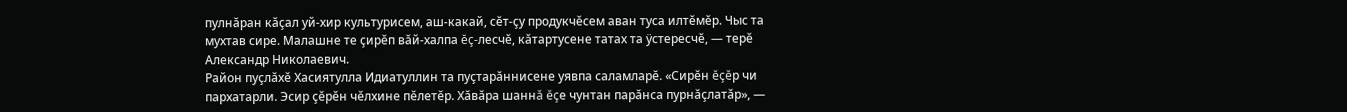пулнăран кăçал уй-хир культурисем, аш-какай, сĕт-çу продукчĕсем аван туса илтĕмĕр. Чыс та мухтав сире. Малашне те çирĕп вăй-халпа ĕç-лесчĕ, кăтартусене татах та ÿстересчĕ, — терĕ Александр Николаевич.
Район пуçлăхĕ Хасиятулла Идиатуллин та пуçтарăннисене уявпа саламларĕ. «Сирĕн ĕçĕр чи пархатарли. Эсир çĕрĕн чĕлхине пĕлетĕр. Хăвăра шаннă ĕçе чунтан парăнса пурнăçлатăр», —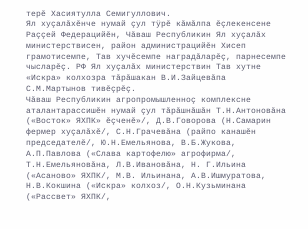терĕ Хасиятулла Семигуллович.
Ял хуçалăхĕнче нумай çул тÿрĕ кăмăлпа ĕçлекенсене Раççей Федерацийĕн, Чăваш Республикин Ял хуçалăх министерствисен, район администрацийĕн Хисеп грамотисемпе, Тав хучĕсемпе наградăларĕç, парнесемпе чысларĕç. РФ Ял хуçалăх министерствин Тав хутне «Искра» колхозра тăрăшакан В.И.Зайцевăпа С.М.Мартынов тивĕçрĕç.
Чăваш Республикин агропромышленноç комплексне аталантарассишĕн нумай çул тăрăшнăшăн Т.Н.Антоновăна («Восток» ЯХПК» ĕçченĕ»/, Д.В.Говорова (Н.Самарин фермер хуçалăхĕ/, С.Н.Грачевăна (райпо канашĕн председателĕ/, Ю.Н.Емельянова, В.Б.Жукова, А.П.Павлова («Слава картофелю» агрофирма/, Т.Н.Емельяновăна, Л.В.Ивановăна, Н. Г.Ильина («Асаново» ЯХПК/, М.В. Ильинана, А.В.Ишмуратова, Н.В.Кокшина («Искра» колхоз/, О.Н.Кузьминана («Рассвет» ЯХПК/,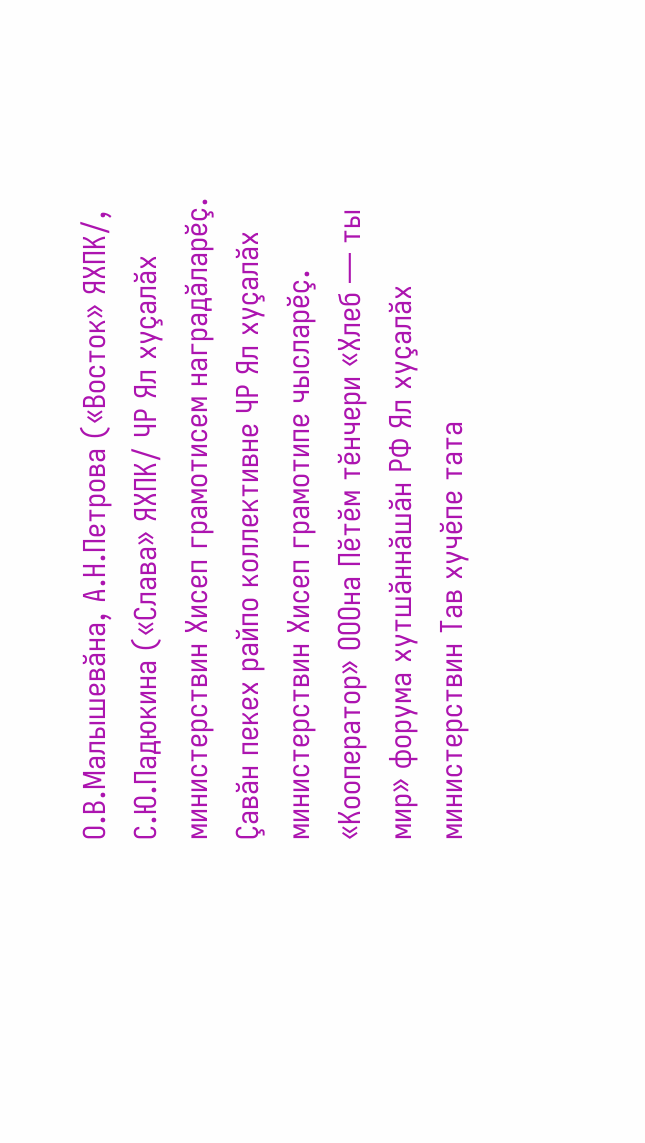О.В.Малышевăна, А.Н.Петрова («Восток» ЯХПК/, С.Ю.Падюкина («Слава» ЯХПК/ ЧР Ял хуçалăх министерствин Хисеп грамотисем наградăларĕç. Çавăн пекех райпо коллективне ЧР Ял хуçалăх министерствин Хисеп грамотипе чысларĕç. «Кооператор» ОООна Пĕтĕм тĕнчери «Хлеб — ты мир» форума хутшăннăшăн РФ Ял хуçалăх министерствин Тав хучĕпе тата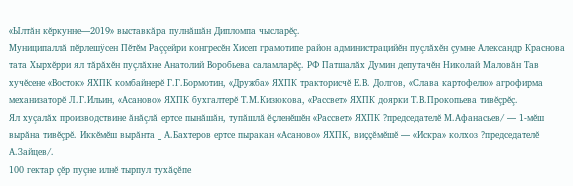«Ылтăн кĕркунне—2019» выставкăра пулнăшăн Дипломпа чысларĕç.
Муниципаллă пĕрлешÿсен Пĕтĕм Раççейри конгресĕн Хисеп грамотипе район администрацийĕн пуçлăхĕн çумне Александр Краснова тата Хырхĕрри ял тăрăхĕн пуçлăхне Анатолий Воробьева саламларĕç. РФ Патшалăх Думин депутачĕн Николай Маловăн Тав хучĕсене «Восток» ЯХПК комбайнерĕ Г.Г.Бормотин, «Дружба» ЯХПК тракторисчĕ Е.В. Долгов, «Слава картофелю» агрофирма механизаторĕ Л.Г.Ильин, «Асаново» ЯХПК бухгалтерĕ Т.М.Кизюкова, «Рассвет» ЯХПК доярки Т.В.Прокопьева тивĕçрĕç.
Ял хуçалăх производствине ăнăçлă ертсе пынăшăн, тупăшлă ĕçленĕшĕн «Рассвет» ЯХПК ?председателĕ М.Афанасьев/ — 1-мĕш вырăна тивĕçрĕ. Иккĕмĕш вырăнта _ А.Бахтеров ертсе пыракан «Асаново» ЯХПК, виççĕмĕшĕ — «Искра» колхоз ?председателĕ А.Зайцев/.
100 гектар çĕр пуçне илнĕ тырпул тухăçĕпе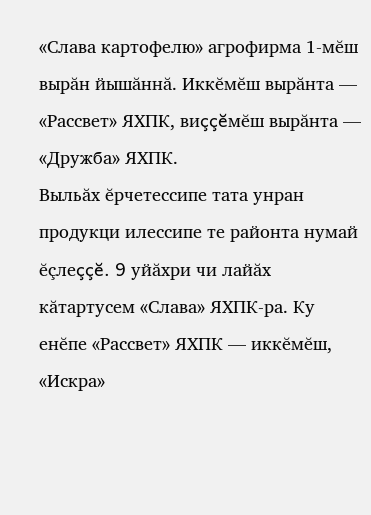«Слава картофелю» агрофирма 1-мĕш вырăн йышăннă. Иккĕмĕш вырăнта — «Рассвет» ЯХПК, виççĕмĕш вырăнта — «Дружба» ЯХПК.
Выльăх ĕрчетессипе тата унран продукци илессипе те районта нумай ĕçлеççĕ. 9 уйăхри чи лайăх кăтартусем «Слава» ЯХПК-ра. Ку енĕпе «Рассвет» ЯХПК — иккĕмĕш, «Искра»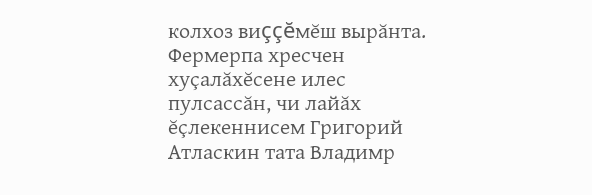колхоз виççĕмĕш вырăнта. Фермерпа хресчен хуçалăхĕсене илес пулсассăн, чи лайăх ĕçлекеннисем Григорий Атласкин тата Владимр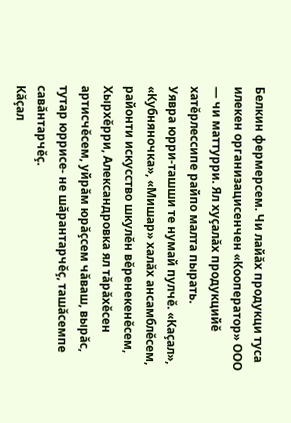Белкин фермерсем. Чи лайăх продукци туса илекен организацисенчен «Кооператор» ООО — чи маттурри. Ял хуçалăх продукцийĕ хатĕрлессипе райпо малта пырать.
Уявра юрри-ташши те нумай пулчĕ. «Каçал», «Кубняночка», «Мишар» халăх ансамблĕсем, районти искусство шкулĕн вĕренекенĕсем, Хырхĕрри, Александровка ял тăрăхĕсен артисчĕсем, уйрăм юрăçсем чăваш, вырăс, тутар юррисе- не шăрантарчĕç, ташăсемпе савăнтарчĕç.
Кăçал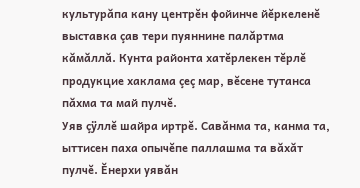культурăпа кану центрĕн фойинче йĕркеленĕ выставка çав тери пуяннине палăртма кăмăллă. Кунта районта хатĕрлекен тĕрлĕ продукцие хаклама çеç мар, вĕсене тутанса пăхма та май пулчĕ.
Уяв çÿллĕ шайра иртрĕ. Савăнма та, канма та, ыттисен паха опычĕпе паллашма та вăхăт пулчĕ. Ĕнерхи уявăн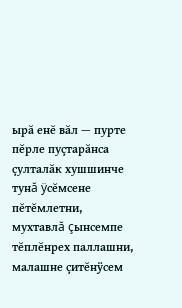ырă енĕ вăл — пурте пĕрле пуçтарăнса çулталăк хушшинче тунă ÿсĕмсене пĕтĕмлетни, мухтавлă çынсемпе тĕплĕнрех паллашни, малашне çитĕнÿсем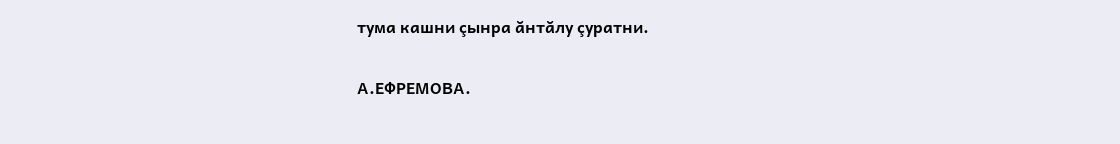тума кашни çынра ăнтăлу çуратни.

А.ЕФРЕМОВА.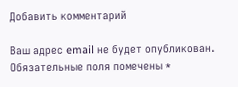Добавить комментарий

Ваш адрес email не будет опубликован. Обязательные поля помечены *